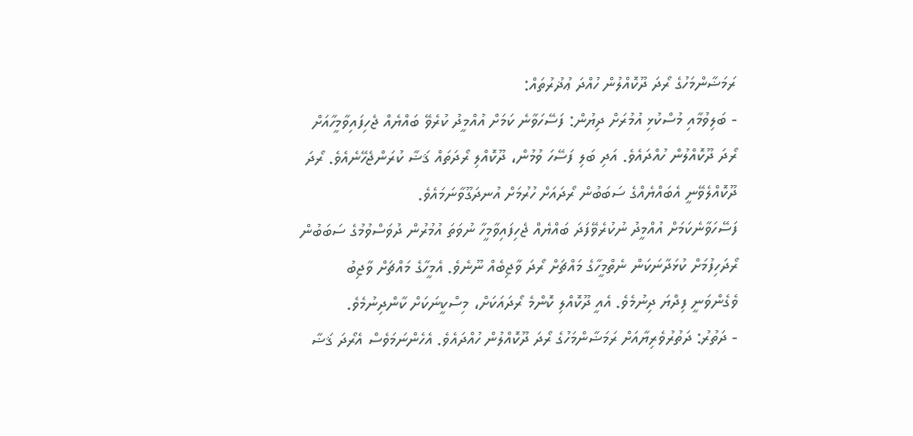ރަމަޟާންމަހުގެ ރޯދަ ދޫކޮއްލުން ހުއްދަ ޢުޛުރުތައް:
- ބަލިވުމާއި މުސްކުޅި އުމުރަށް ދިޔުން: ފަސޭހަވާނެ ކަމަށް އުއްމީދު ކުރެވޭ ބައްޔެއް ޖެހިފައިވާމީހާއަށް ރޯދަ ދޫކޮއްލުން ހުއްދައެވެ. އަދި ބަލި ފަސޭހަ ވުމުން، ދޫކޮއްލި ރޯދަތައް ޤަޟާ ކުރަންޖެހޭނެއެވެ. ރޯދަ ދޫކޮއްލެވޭނީ އެބައްޔެއްގެ ސަބަބުން ރޯދައަށް ހުރުމަށް އުނދަގޫވާނަމައެވެ.
ފަސޭހަވާނެކަމަށް އުއްމީދު ނުކުރެވޭފަދަ ބައްޔެއް ޖެހިފައިވާމީހާ ނުވަތަ އުމުރުން ދުވަސްވުމުގެ ސަބަބުން ރޯދަހިފުމަށް ކުޅަދާނަކަން ނެތްމީހާގެ މައްޗަށް ރޯދަ ވާޖިބެއް ނޫނެވެ. އެމީހާގެ މައްޗަށް ވާޖިބު ވެގެންވަނީ ފިދްޔަ ދިނުމެވެ. އެއީ ދޫކޮއްލި ކޮންމެ ރޯދައަކަށް، މިސްކީނަކަށް ކާންދިނުމެވެ.
- ދަތުރު: ދަތުރުވެރިޔާއަށް ރަމަޟާންމަހުގެ ރޯދަ ދޫކޮއްލުން ހުއްދައެވެ. އެހެންނަމަވެސް އެރޯދަ ޤަޟާ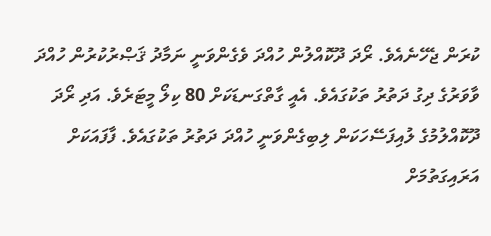ކުރަން ޖެހޭނެއެވެ. ރޯދަ ދޫކޮއްލުން ހުއްދަ ވެގެންވަނީ ނަމާދު ޤަޞްރުކުރުން ހުއްދަ ވާވަރުގެ ދިގު ދަތުރު ތަކުގައެވެ. އެއީ ގާތްގަނޑަކަށް 80 ކިލޯ މީޓަރެވެ. އަދި ރޯދަ ދޫކޮއްލުމުގެ ލުއިފަސޭހަކަން ލިބިގެންވަނީ ހުއްދަ ދަތުރު ތަކުގައެވެ. ފާފައަކަށް އަރައިގަތުމަށް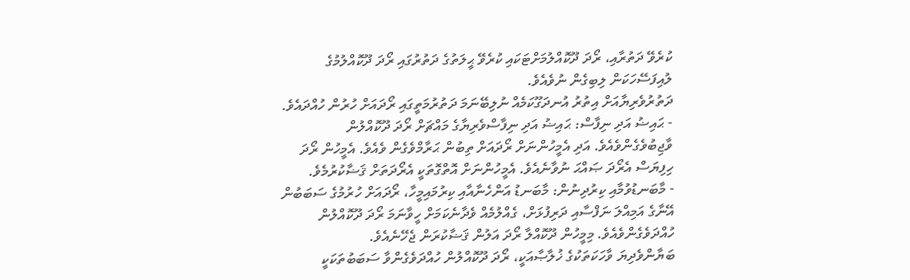ކުރެވޭ ދަތުރާއި، ރޯދަ ދޫކޮއްލުމަށްޓަކައި ކުރެވޭ ޙީލަތުގެ ދަތުރުގައި ރޯދަ ދޫކޮއްލުމުގެ ލުއިފަސޭހަކަން ލިބިގެން ނުވެއެވެ.
ދަތުރުވެރިޔާއަށް އިތުރު އުނދަގޫކަމެއް ނުލިބޭނަމަ ދަތުރުމަތީގައި ރޯދައަށް ހުރުން ހުއްދައެވެ.
- ޙައިޟު އަދި ނިފާސް: ޙައިޟު އަދި ނިފާސްވެރިޔާގެ މައްޗަށް ރޯދަ ދޫކޮއްލުން ވާޖިބުވެގެންވެއެވެ. އަދި އެމީހުންނަށް ރޯދައަށް ތިބުން ޙަރާމްވެގެން ވެއެވެ. އެމީހުން ރޯދަ ހިފިޔަސް އެރޯދަ ޞައްޙަ ނުވާނެއެވެ. އެމީހުންނަށް އޮތްގޮތަކީ އެރޯދަތަށް ޤަޟާކުރުމެވެ.
- މާބަނޑުވުމާއި ކިރުދިނުން: މާބަނޑު އަންހެނާއާއި ކިރުމައިމީހާ، ރޯދައަށް ހުރުމުގެ ސަބަބުން އޭނާގެ އަމިއްލަ ނަފްސާއި ދަރިފުޅަށް، ގެއްލުމެއް ވެދާނެކަމަށް ހީވާނަމަ ރޯދަ ދޫކޮއްލުން ހުއްދަވެގެންވެއެވެ. މިމީހުން ދޫކޮއްލާ ރޯދަ އަލުން ޤަޟާކުރަން ޖެހޭނެއެވެ.
ބަޔާންވެދިޔަ ވާހަކަތަކުގެ ޚުލާޞާއަކީ، ރޯދަ ދޫކޮއްލުން ހުއްދަވެގެންވާ ސަބަބުތަކަކީ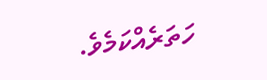ހަތަރެއްކަމެވެ.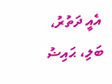އެއީ ދަތުރު، ބަލި، ޙައިޟު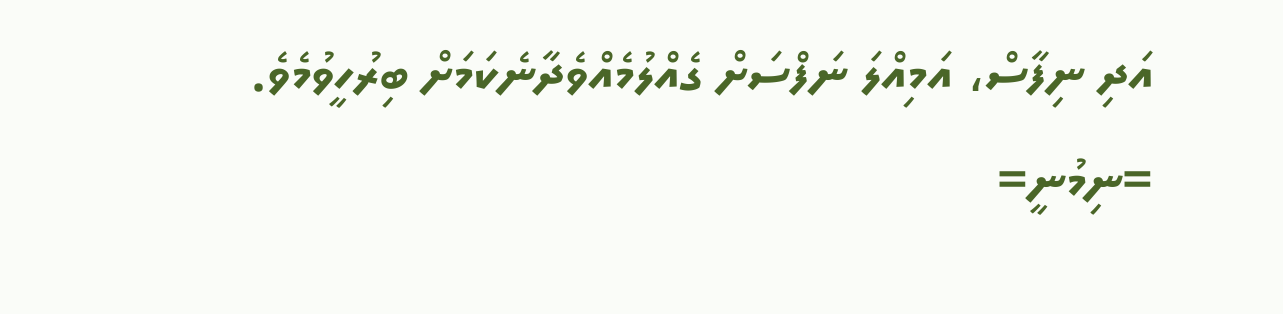އަދި ނިފާސް، އަމިއްލަ ނަފްސަށް ގެއްލުމެއްވެދާނެކަމަށް ބިރުހީވުމެވެ.
=ނިމުނީ=